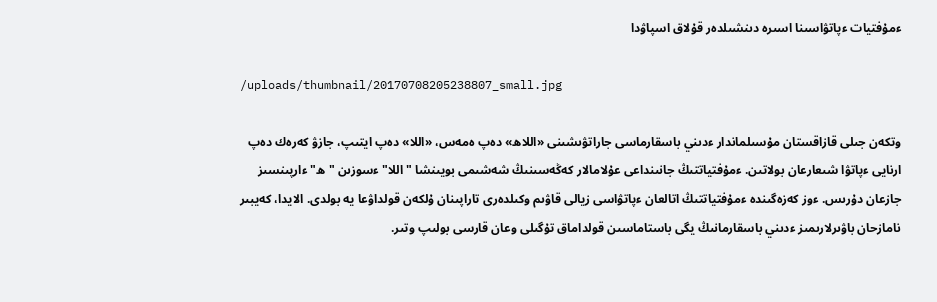ءمۇفتيات ءپاتۋاسىنا اسىرە دىنشىلدەر قۇلاق اسپاۋدا

/uploads/thumbnail/20170708205238807_small.jpg

وتكەن جىلى قازاقستان مۇسىلماندار ءدىني باسقارماسى جاراتۋىشىنى «اللاھ» دەپ ەمەس، «اللا» دەپ ايتىپ، جازۋ كەرەك دەپ ارنايى ءپاتۋا شىعارعان بولاتىن. ءمۇفتياتتىڭ جانىنداعى عۇلامالار كەڭەسىنىڭ شەشىمى بويىنشا "اللا" ءسوزىن "ھ" ءارپىنسىز جازعان دۇرىس. ءوز كەزەگىندە ءمۇفتياتتىڭ اتالعان ءپاتۋاسى زيالى قاۋىم وكىلدەرى تاراپىنان ۇلكەن قولداۋعا يە بولدى. الايدا، كەيبىر نامازحان باۋىرلارىمىز ءدىني باسقارمانىڭ يگى باستاماسىن قولداماق تۇگىلى وعان قارسى بولىپ وتىر.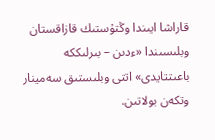قاراشا ايىندا وڭتۇستىك قازاقستان وبلىسىندا «ءدىن – بىرلىككە باعىتتايدى» اتتى وبلىستىق سەمينار وتكەن بولاتىن.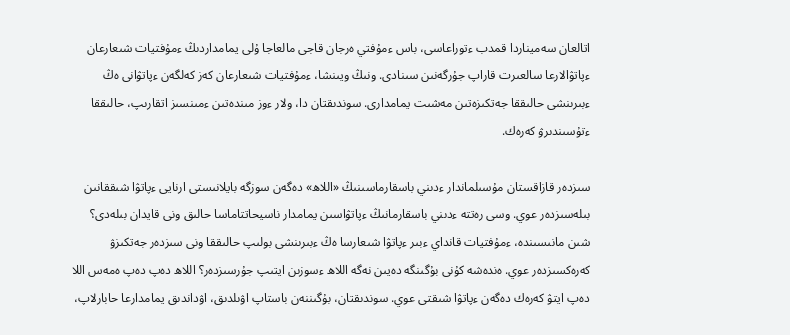اتالعان سەميناردا قمدب ءتوراعاسى، باس ءمۇفتي ەرجان قاجى مالعاجا ۇلى يمامداردىڭ ءمۇفتيات شىعارعان ءپاتۋالارعا سالعىرت قاراپ جۇرگەنىن سىنادى. ونىڭ ويىنشا، ءمۇفتيات شىعارعان كەز كەلگەن ءپاتۋانى ەڭ ءبىرىنشى حالىققا جەتكىزەتىن مەشىت يمامدارى. سوندىقتان دا، ولار ءوز مىندەتىن ءمىنسىز اتقارىپ، حالىققا ءتۇسىندىرۋ كەرەك.

سىزدەر قازاقستان مۇسىلماندار ءدىني باسقارماسىنىڭ «اللاھ» دەگەن سوزگە بايلانىستى ارنايى ءپاتۋا شىققانىن بىلەسىزدەر عوي. وسى رەتتە ءدىني باسقارمانىڭ ءپاتۋاسىن يمامدار ناسيحاتتاماسا حالىق ونى قايدان بىلەدى؟ شىن مانىسىندە، ءمۇفتيات قانداي ءبىر ءپاتۋا شىعارسا ەڭ ءبىرىنشى بولىپ حالىققا ونى سىزدەر جەتكىزۋ كەرەكسىزدەر عوي. ەندەشە كۇنى بۇگىنگە دەيىن نەگە اللاھ ءسوزىن ايتىپ جۇرسىزدەر؟ اللاھ دەپ دەپ ەمەس اللا دەپ ايتۋ كەرەك دەگەن ءپاتۋا شىقتى عوي. سوندىقتان، بۇگىننەن باستاپ اۋىلدىق، اۋداندىق يمامدارعا حابارلاپ،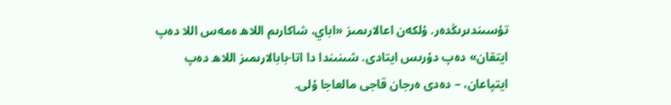تۇسىندىرىڭدەر. ۇلكەن اعالارىمىز «اباي، شاكارىم اللاھ ەمەس اللا دەپ ايتقان» دەپ دۇرىس ايتادى. شىنىندا دا اتا-بابالارىمىز اللاھ دەپ ايتپاعان، – دەدى ەرجان قاجى مالعاجا ۇلى.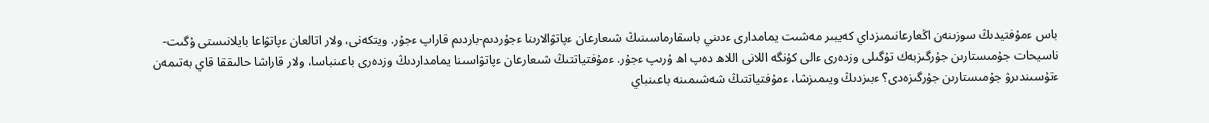باس ءمۇفتيدىڭ سوزىنەن اڭعارعانىمىزداي كەيبىر مەشىت يمامدارى ءدىني باسقارماسىنىڭ شىعارعان ءپاتۋالارىنا ءجۇردىم-باردىم قاراپ ءجۇر. ويتكەنى، ولار اتالعان ءپاتۋاعا بايلانىستى ۇگىت-ناسيحات جۇمىستارىن جۇرگىزبەك تۇگىلى وزدەرى ءالى كۇنگە اللانى اللاھ دەپ اھ ۇرىپ ءجۇر. ءمۇفتياتتىڭ شىعارعان ءپاتۋاسىنا يمامداردىڭ وزدەرى باعىنباسا، ولار قاراشا حالىققا قاي بەتىمەن ءتۇسىندىرۋ جۇمىستارىن جۇرگىزەدى؟ ءبىزدىڭ ويىمىزشا، ءمۇفتياتتىڭ شەشىمىنە باعىنباي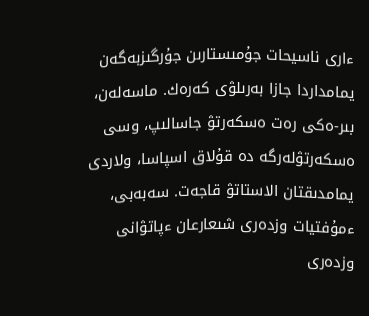ءارى ناسيحات جۇمىستارىن جۇرگىزبەگەن يمامداردا جازا بەرىلۋى كەرەك. ماسەلەن، بىر-ەكى رەت ەسكەرتۋ جاسالىپ، وسى ەسكەرتۋلەرگە دە قۇلاق اسپاسا، ولاردى يمامدىقتان الاستاتۋ قاجەت. سەبەبى، ءمۇفتيات وزدەرى شىعارعان ءپاتۋانى وزدەرى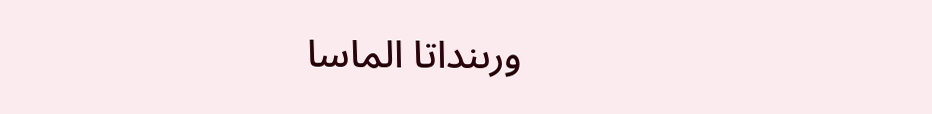ورىنداتا الماسا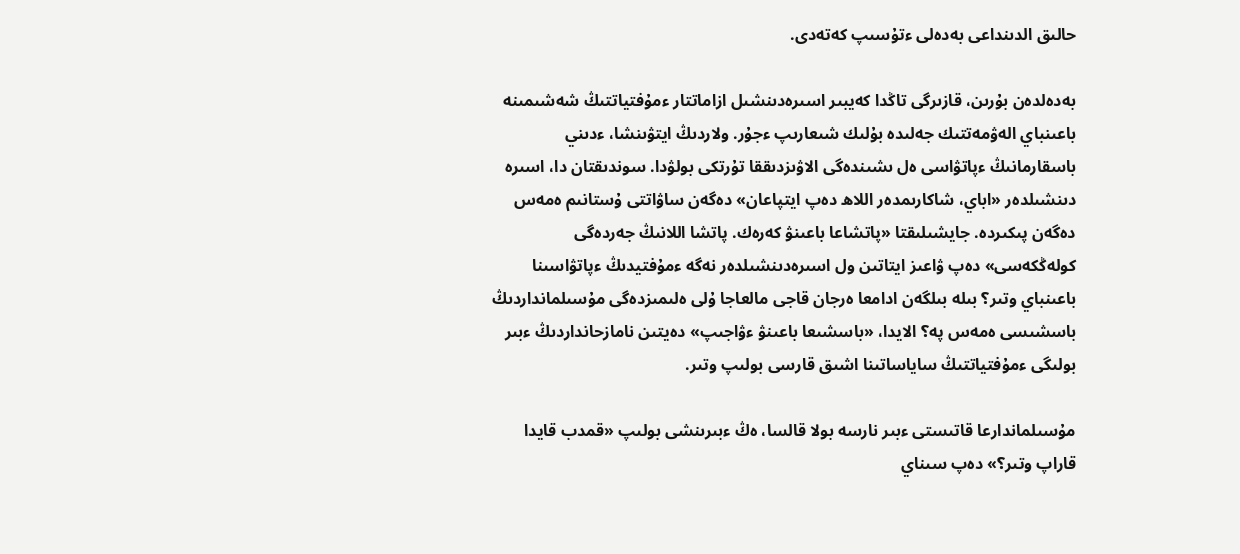حالىق الدىنداعى بەدەلى ءتۇسىپ كەتەدى.

بەدەلدەن بۇرىن، قازىرگى تاڭدا كەيبىر اسىرەدىنشىل ازاماتتار ءمۇفتياتتىڭ شەشىمىنە باعىنباي الەۋمەتتىك جەلىدە بۇلىك شىعارىپ ءجۇر. ولاردىڭ ايتۋىنشا، ءدىني باسقارمانىڭ ءپاتۋاسى ەل ىشىندەگى الاۋىزدىققا تۇرتكى بولۋدا. سوندىقتان دا، اسىرە دىنشىلدەر «اباي، شاكارىمدەر اللاھ دەپ ايتپاعان» دەگەن ساۋاتتى ۇستانىم ەمەس دەگەن پىكىردە. جايشىلىقتا «پاتشاعا باعىنۋ كەرەك. پاتشا اللانىڭ جەردەگى كولەڭكەسى» دەپ ۋاعىز ايتاتىن ول اسىرەدىنشىلدەر نەگە ءمۇفتيدىڭ ءپاتۋاسىنا باعىنباي وتىر؟ بىلە بىلگەن ادامعا ەرجان قاجى مالعاجا ۇلى ەلىمىزدەگى مۇسىلمانداردىڭ باسشىسى ەمەس پە؟ الايدا، «باسشىعا باعىنۋ ءۋاجىپ» دەيتىن نامازحانداردىڭ ءبىر بولىگى ءمۇفتياتتىڭ ساياساتىنا اشىق قارسى بولىپ وتىر.

مۇسىلماندارعا قاتىستى ءبىر نارسە بولا قالسا، ەڭ ءبىرىنشى بولىپ «قمدب قايدا قاراپ وتىر؟» دەپ سىناي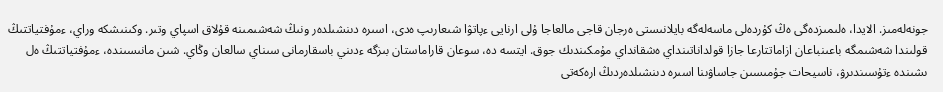جونەلەمىز. الايدا، ەلىمىزدەگى ەڭ كۇردەلى ماسەلەگە بايلانىستى ەرجان قاجى مالعاجا ۇلى ارنايى ءپاتۋا شىعارىپ ەدى، اسىرە دىنشىلدەر ونىڭ شەشىمىنە قۇلاق اسپاي وتىر. وكىنىشكە وراي، ءمۇفتياتتىڭ قولىندا شەشىمگە باعىنباعان ازاماتتارعا جازا قولداناتىنداي ەشقانداي مۇمكىندىك جوق. ايتسە دە، سوعان قاراماستان بىزگە ءدىني باسقارمانى سىناي سالعان وڭاي. شىن مانىسىندە، ءمۇفتياتتىڭ ەل ىشىندە ءتۇسىندىرۋ، ناسيحات جۇمىسىن جاساۋىنا اسىرە دىنشىلدەردىڭ ارەكەتى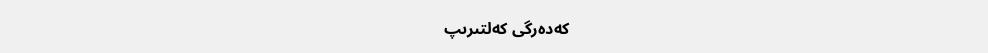كەدەرگى كەلتىرىپ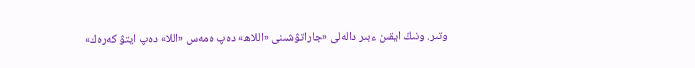وتىر. ونىڭ ايقىن ءبىر دالەلى «جاراتۋشىنى «اللاھ» دەپ ەمەس «اللا» دەپ ايتۋ كەرەك»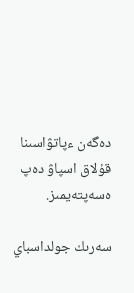دەگەن ءپاتۋاسىنا قۇلاق اسپاۋ دەپ ەسەپتەيمىز.

سەرىك جولداسباي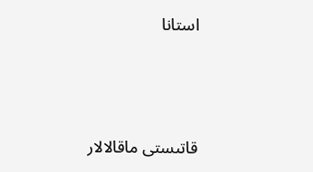استانا



قاتىستى ماقالالار